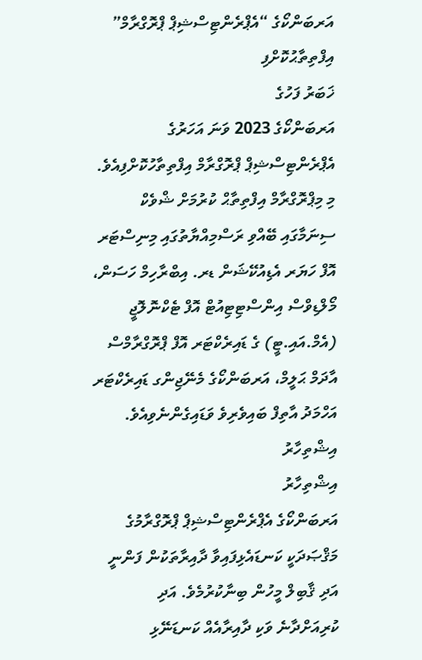އަރބަންކޯގެ “އެޕްރެންޓިސްޝިޕް ޕްރޮގްރާމް” އިފްތިތާޙުކޮށްފި
ޚަބަރު ފަހުގެ
އަރބަންކޯގެ 2023 ވަނަ އަހަރުގެ އެޕްރެންޓިސްޝިޕް ޕްރޮގްރާމް އިފްތިތާހުކޮށްފިއެވެ.
މި މިޕްރޮގްރާމް އިފްތިތާޙް ކުރުމަށް ޝްވެކް ސިނަމާގައި ބޭއްވި ރަސްމިއްޔާތުގައި މިނިސްޓަރ އޮފް ހަޔަރ އެޑިއުކޭޝަން ޑރ. އިބްރާހިމް ހަސަން، މޯލްޑިވްސް އިންސްޓިޓިއުޓް އޮފް ޓެކްނޮލޮޖީ (އެމް.އައި.ޓީ) ގެ ޑައިރެކްޓަރ އޮފް ޕްރޮގްރާމްސް އާދަމް ޙަލީމް، އަރބަންކޯގެ މެނޭޖިންގ ޑައިރެކްޓަރ އަހްމަދު އާތިފް ބައިވެރިވެ ވަޑައިގެންނެވިއެވެ.
އިޝްތިހާރު
އިޝްތިހާރު
އަރބަންކޯގެ އެޕްރެންޓިސްޝިޕް ޕްރޮގްރާމުގެ މަޤްޞަދަކީ ކަނޑައެޅިފައިވާ ދާއިރާތަކުން ފަންނީ އަދި ޤާބިލް މީހުން ބިނާކުރުމެވެ. އަދި ކުރިއަށްދާނެ ވަކި ދާއިރާއެއް ކަނޑަނޭޅި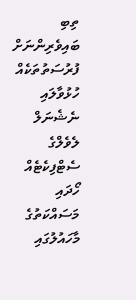ތިބި ބައިވެރިންނަށް ފުރުސަތުތަކެއް ހުޅުވާލައި ނެޝެނަލް ލެވެލްގެ ސެޓްފިކެޓެއް ހޯދައި މަސައްކަތުގެ މާހައުލުގައި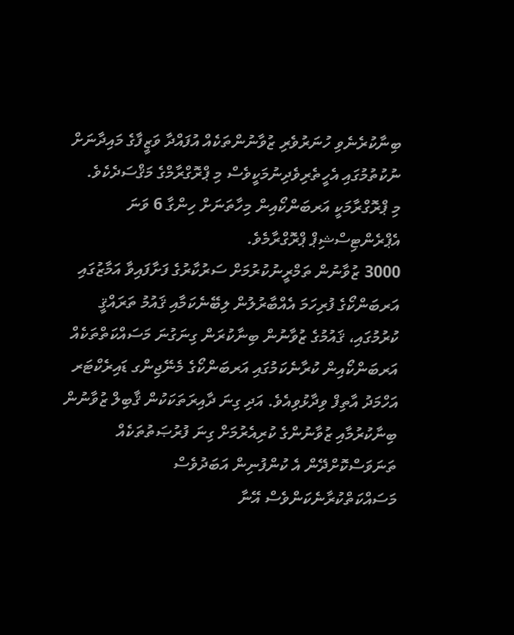ބިނާކުރެނެވި ހުނަރުވެރި ޒުވާނުންތަކެއް އުފައްދާ ވަޒީފާގެ މައިދާނަށް ނުކުތުމުގައި އެހީތެރިވެދިނުމަކީވެސް މި ޕްރޮގްރާމްގެ މަޤްސަދެކެވެ.
މި ޕްރޮގްރާމަކީ އަރބަންކޯއިން މިހާތަނަށް ހިންގާ 6 ވަނަ އެޕްރެންޓިސްޝިޕް ޕްރޮގްރާމެވެ.
3000 ޒުވާނުން ތަމްރީނުކުރުމަށް ސަރުކާރުގެ ފަށާފައިވާ އަމާޒުގައި އަރބަންކޯގެ ފުރިހަމަ އެއްބާރުލުން ލިބޭނެކަމާއި ޤައުމު ތަރައްޤީ ކުރުމުގައި، ޤައުމުގެ ޒުވާނުން ބިނާކުރަން ގިނަގުނަ މަސައްކަތްތަކެއް އަރބަންކޯއިން ކުރާނެކަމުގައި އަރބަންކޯގެ މެނޭޖިންގ ޑައިރެކްޓަރ އަހްމަދު އާތިފް ވިދާޅުވިއެވެ. އަދި ގިނަ ދާއިރަތަކަކުން ޤާބިލް ޒުވާނުން ބިނާކުރުމާއި ޒުވާނުންގެ ކުރިއެރުމަށް ގިނަ ފުރުޞަތުތަކެއް ތަނަވަސްކޮށްދޭން އެ ކުންފުނިން އަބަދުވެސް މަސައްކަތްކުރާނެކަންވެސް އޭނާ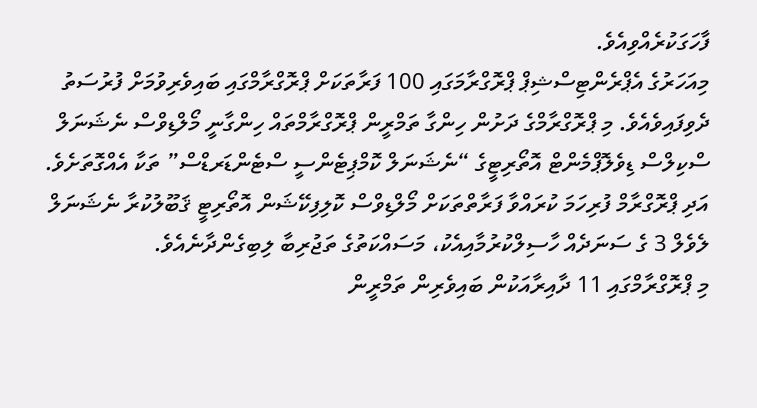ފާހަގަކުރެއްވިއެވެ.
މިއަހަރުގެ އެޕްރެންޓިސްޝިޕް ޕްރޮގްރާމަގައި 100 ފަރާތަކަށް ޕްރޮގްރާމްގައި ބައިވެރިވުމަށް ފުރުސަތު ދެވިފައިވެއެވެ. މި ޕްރޮގްރާމްގެ ދަށުން ހިންގާ ތަމްރީން ޕްރޮގްރާމްތައް ހިންގާނީ މޯލްޑިވްސް ނެޝަނަލް ސްކިލްސް ޑިވެލޮޕްމެންޓް އޮތޯރިޓީގެ “ނެޝަނަލް ކޮމްޕިޓެންސީ ސްޓެންޑަރޑްސް” ތަކާ އެއްގޮތަށެވެ. އަދި ޕްރޮގްރާމް ފުރިހަމަ ކުރައްވާ ފަރާތްތަކަށް މޯލްޑިވްސް ކޮލިފިކޭޝަން އޮތޯރިޓީ ޤަބޫލުކުރާ ނެޝަނަލް ލެވެލް 3 ގެ ސަނަދެއް ހާސިލްކުރުމާއިއެކު، މަސައްކަތުގެ ތަޖުރިބާ ލިބިގެންދާނެއެވެ.
މި ޕްރޮގްރާމްގައި 11 ދާއިރާއަކުން ބައިވެރިން ތަމްރީން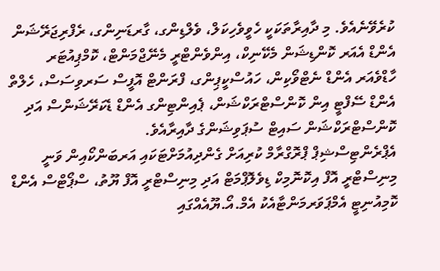ކުރެވޭނެއެވެ. މި ދާއިރާތަކަކީ ހެވީވެހިކަލް، ވެލްޑިންގ، ގާރޑަނިންގ، ރެފްރިޖަރޭޝަން އެންޑް އެއަރ ކޮންޑިޝަން މެކޭނިކް، އިންވެންޓްރީ މެނޭޖްމަންޓް، ކޮމްޕިއުޓަރ ހާޑްވެއަރ އެންޑް ނެޓްވޯކިން، ހައުސްކީޕިންގ، ފްރަންޓް އޮފީސް ސަރވިސަސް، ހެލްތް އެންޑް ސޭފްޓީ އިން ކޮންސްޓްރަކްޝަން، ޕެއިންޓިންގ އެންޑް ޑެކަރޭޝަންސް އަދި ކޮންސްޓްރަކްޝަން ސައިޓް ސުޕަވިޝަންގެ ދާއިރާއެވެ.
އެޕްރެންޓިސްޝިޕް ޕްރޮގްރާމް ކުރިއަށް ގެންދިއުމަށްޓަކައި އަރބަންކޯއިން ވަނީ މިނިސްޓްރީ އޮފް އިކޮނޮމިކް ޑިވެލޮޕްމަޓް އަދި މިނިސްޓްރީ އޮފް ޔޫތު، ސްޕޯޓްސް އެންޑް ކޮމިއުނިޓީ އެމްޕަވަރމަންޓާއެކު އެމް.އޯ.ޔޫއެއްގައި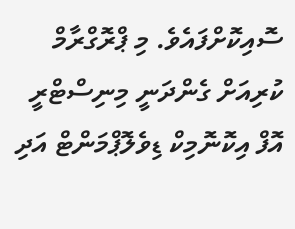ސޮއިކޮށްފައެވެ. މި ޕްރޮގްރާމް ކުރިއަށް ގެންދަނީ މިނިސްޓްރީ އޮފް އިކޮނޮމިކް ޑިވެލޮޕްމަންޓް އަދި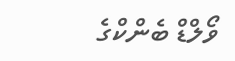ވޯލްޑް ބެންކްގެ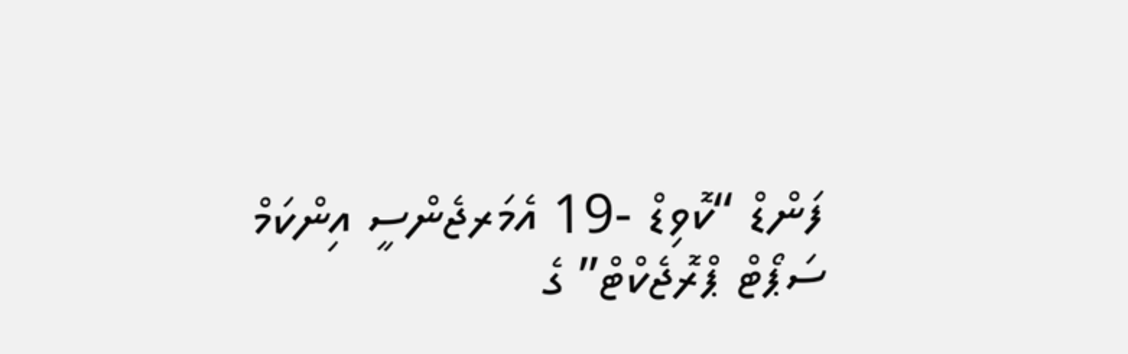ފަންޑް “ކޮވިޑް -19 އެމަރޖެންސީ އިންކަމް ސަޕޯޓް ޕްރޮޖެކްޓް” ގެ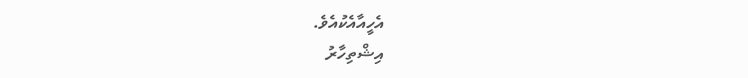އެހީއާއެކުއެވެ.
އިޝްތިހާރު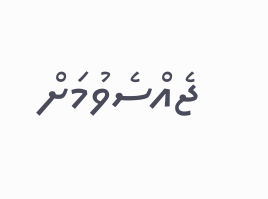ޖެއްސެވުމަށް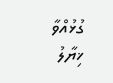ގުޅުއްވާ
ޚިޔާލު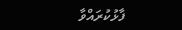ފާޅުކުރައްވާ